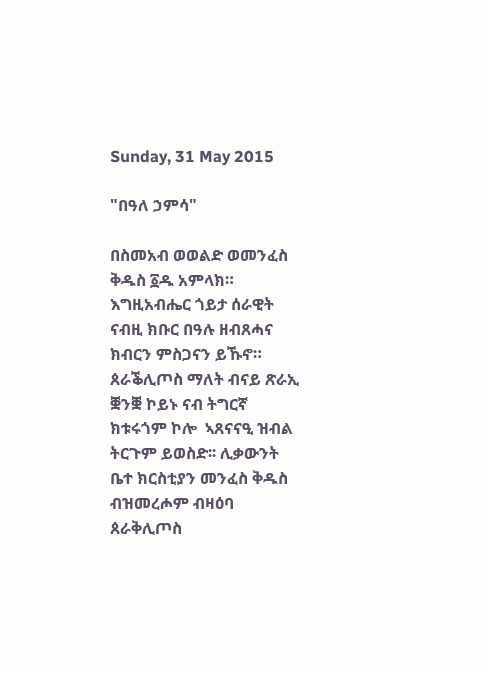Sunday, 31 May 2015

"በዓለ ኃምሳ"

በስመአብ ወወልድ ወመንፈስ ቅዱስ ፩ዱ አምላክ። እግዚአብሔር ጎይታ ሰራዊት ናብዚ ክቡር በዓሉ ዘብጸሓና ክብርን ምስጋናን ይኹኖ።
ጰራቕሊጦስ ማለት ብናይ ጽራኢ ቛንቛ ኮይኑ ናብ ትግርኛ ክቱሩጎም ኮሎ  ኣጸናናዒ ዝብል ትርጉም ይወስድ፡፡ ሊቃውንት ቤተ ክርስቲያን መንፈስ ቅዱስ ብዝመረሖም ብዛዕባ ጰራቅሊጦስ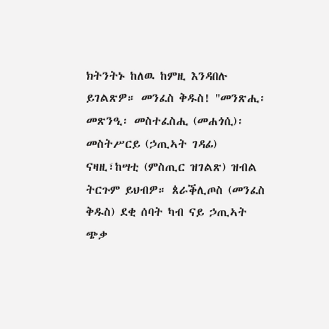ክትንትኑ ከለዉ ከምዚ እንዳበሉ ይገልጽዎ። መንፈስ ቅዱስ! "መንጽሒ፡ መጽንዒ፡ መስተፈስሒ (መሐጎሲ)፡ መስትሥርይ (ኃጢኣት ገዳፊ) ናዛዚ፣ከሣቲ (ምስጢር ዝገልጽ) ዝብል ትርጉም ይህብዎ። ጰራቕሊጦስ (መንፈስ ቅዱስ) ደቂ ሰባት ካብ ናይ ኃጢኣት ጭቃ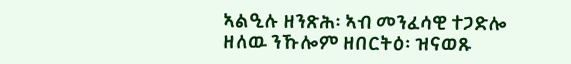ኣልዒሉ ዘንጽሕ፡ ኣብ መንፈሳዊ ተጋድሎ ዘለዉ ንኹሎም ዘበርትዕ፡ ዝናወጹ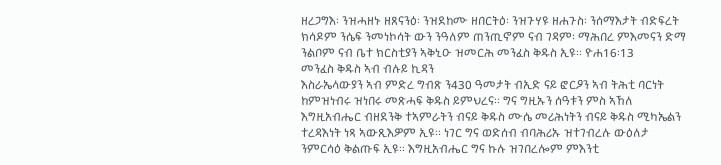ዘረጋግእ፡ ንዝሓዘኑ ዘጸናንዕ፡ ንዝደከሙ ዘበርትዕ፡ ንዝጉሃዩ ዘሐጉስ፡ ንሰማእታት ብድፍረት ክሳዶም ንሴፍ ንመነኮሳት ውን ንዓለም ጠንጢኖም ናብ ገዳም፡ ማሕበረ ምእመናን ድማ ንልቦም ናብ ቤተ ክርስቲያን ኣቅኒዑ ዝመርሕ መንፈስ ቅዱስ ኢዩ። ዮሐ16፡13
መንፈስ ቅዱስ ኣብ ብሉይ ኪዳን
እስራኤላውያን ኣብ ምድረ ግብጽ ን430 ዓመታት ብኢድ ናይ ፎርዖን ኣብ ትሕቲ ባርነት ከምዝነብሩ ዝነበሩ መጽሓፍ ቅዱስ ይምህረና፡፡ ግና ግዚኡን ሰዓቱን ምስ ኣኸለ እግዚአብሔር ብዘደንቅ ተኣምራትን ብናይ ቅዱስ ሙሴ መሪሕነትን ብናይ ቅዱስ ሚካኤልን ተረዳእነት ነጻ ኣውጺእዎም ኢዩ። ነገር ግና ወድሰብ ብባሕሪኡ ዝተገብረሉ ውዕለታ ንምርሳዕ ቅልጡፍ ኢዩ። እግዚአብሔር ግና ኩሉ ዝገበረሎም ምእንቲ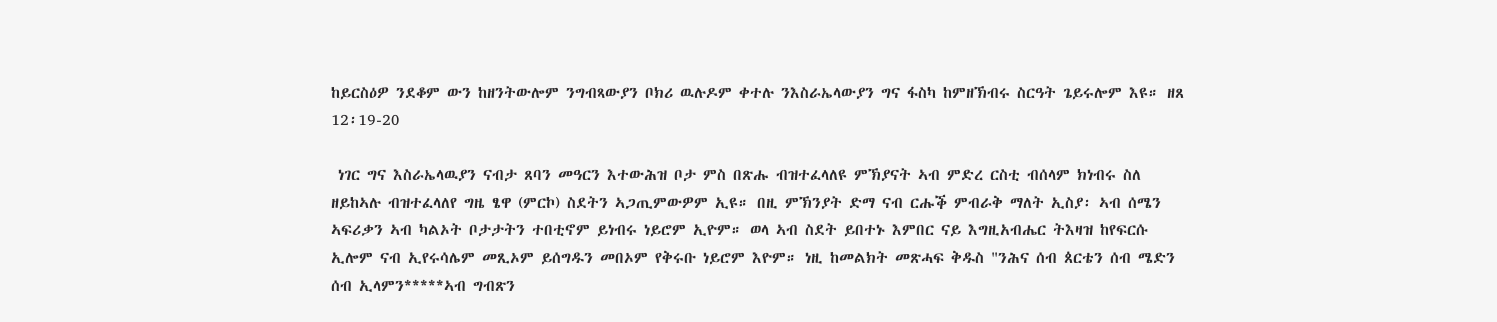ከይርስዕዎ ንደቆም ውን ከዘንትውሎም ንግብጻውያን ቦክሪ ዉሉዶም ቀተሉ ንእስራኤላውያን ግና ፋስካ ከምዘኽብሩ ስርዓት ጌይሩሎም እዩ። ዘጸ 12፡19-20

 ነገር ግና እስራኤላዉያን ናብታ ጸባን መዓርን እተውሕዝ ቦታ ምስ በጽሑ ብዝተፈላለዩ ምኽያናት ኣብ ምድረ ርስቲ ብሰላም ክነብሩ ስለ ዘይከኣሉ ብዝተፈላለየ ግዜ ፄዋ (ምርኮ) ስደትን ኣጋጢምውዎም ኢዩ። በዚ ምኽንያት ድማ ናብ ርሑቕ ምብራቅ ማለት ኢስያ፡ ኣብ ሰሜን ኣፍሪቃን ኣብ ካልኦት ቦታታትን ተበቲኖም ይነብሩ ነይሮም ኢዮም። ወላ ኣብ ስደት ይበተኑ እምበር ናይ እግዚአብሔር ትእዛዝ ከየፍርሱ ኢሎም ናብ ኢየሩሳሌም መጺኦም ይሰግዱን መበኦም የቅሩቡ ነይሮም እዮም። ነዚ ከመልክት መጽሓፍ ቅዱስ "ንሕና ሰብ ጰርቴን ሰብ ሜድን ሰብ ኢላምን*****ኣብ ግብጽን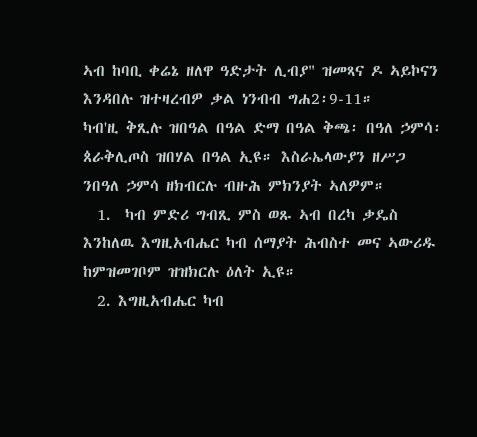ኣብ ከባቢ ቀሬኔ ዘለዋ ዓድታት ሊብያ" ዝመጻና ዶ ኣይኮናን እንዳበሉ ዝተዛረብዎ ቃል ነንብብ ግሐ2፡9-11።
ካብ'ዚ ቅጺሉ ዝበዓል በዓል ድማ በዓል ቅጫ፡ በዓለ ኃምሳ፡ ጰራቅሊጦስ ዝበሃል በዓል ኢዩ። እስራኤላውያን ዘሥጋ ንበዓለ ኃምሳ ዘክብርሉ ብዙሕ ምክንያት ኣለዎም።
  1.  ካብ ምድሪ ግብጺ ምስ ወጹ ኣብ በረካ ቃዴስ እንከለዉ እግዚአብሔር ካብ ሰማያት ሕብስተ መና ኣውሪዱ ከምዝመገቦም ዝዝክርሉ ዕለት ኢዩ።
  2. እግዚአብሔር ካብ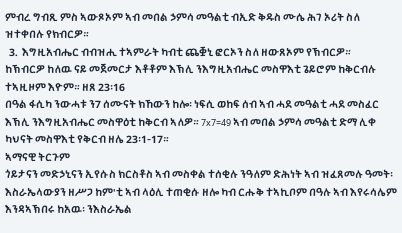ምብረ ግብጺ ምስ ኣውጾኦም ኣብ መበል ኃምሳ መዓልቲ ብኢድ ቅዱስ ሙሴ ሕገ ኦሪት ስለ ዝተቀበሉ የክብርዎ።
  3.  እግዚአብሔር ብብዝሒ ተኣምራት ካብቲ ጨቛኒ ፎርኦን ስለ ዘውጸኦም የኽብርዎ።
ከኽብርዎ ከለዉ ናይ መጀመርታ እቶቶም እኽሊ ንእግዚአብሔር መስዋእቲ ጌይሮም ከቅርብሉ ተኣዚዞም እዮም። ዘጸ 23፡16
በዓል ፋሲካ ንውሓቱ ን7 ሰሙናት ክኸውን ከሎ፡ ነፍሲ ወከፍ ሰብ ኣብ ሓደ መዓልቲ ሓደ መስፈር እኽሊ ንእግዚአብሔር መስዋዕቲ ከቅርብ ኣለዎ። 7x7=49 ኣብ መበል ኃምሳ መዓልቲ ድማ ሊቀ ካህናት መስዋእቲ የቅርብ ዘሌ 23፡1-17።
ኣማናዊ ትርጉም
ጎይታናን መድኃኒናን ኢየሱስ ክርስቶስ ኣብ መስቀል ተሰቂሉ ንዓለም ድሕነት ኣብ ዝፈጸመሉ ዓመት፡ እስራኤላውያን ዘሥጋ ከም'ቲ ኣብ ላዕሊ ተጠቂሱ ዘሎ ካብ ርሑቅ ተኣኪቦም በዓሉ ኣብ እየሩሳሌም እንዳኣኽበሩ ከአዉ፡ ንእስራኤል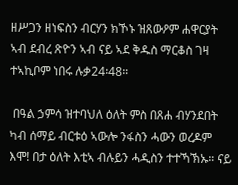ዘሥጋን ዘነፍስን ብርሃን ክኾኑ ዝጸውዖም ሐዋርያት ኣብ ደብረ ጽዮን ኣብ ናይ ኣደ ቅዱስ ማርቆስ ገዛ ተኣኪቦም ነበሩ ሉቃ24፡48።

 በዓል ኃምሳ ዝተባህለ ዕለት ምስ በጸሐ ብሃንደበት ካብ ሰማይ ብርቱዕ ኣውሎ ንፋስን ሓውን ወረዶም እሞ! በታ ዕለት እቲኣ ብሉይን ሓዲስን ተተኻኽኡ። ናይ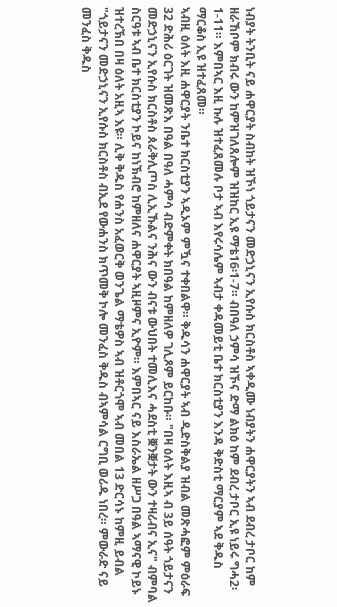ነብያት ትንቢት ናይ ሐዋርያት ስብከት ዝኾነ ጎይታናን መድኃኒናን ኢየሱስ ክርስቶስ ኣቀዲሙ ነብያትን ሐዋርያትን ኣብ ደብረ ታቦር ከም ዘራኸቦም ክብሩ ውን ከምዝገለጸሎም ዝዝከር ኢዩ ማቴ16፡1-7። ብበዓለ ኃምሳ ዝኾና ድማ ልክዕ ከም ደብረ ታቦር ኢዩ ነይሩ ግሓ2፡1-11። እምበኣር እዚ ኩሉ ዝተፈጸመሉ ቦታ ኣብ እየሩሳሌም ኣብታ ቀዳመይቲ ቤተ ክርስቲያን እንዳ ቅድስቲ ማርያም ኣደ ቅዱስ ማርቆስ ኢዩ ዝተፈጸመ።
ኣብዚ ዕለት እዚ ሐዋርያት ንቤተ ክርስቲያን ኣዲኦም ምዃና ተቀበልዋ። ቅዱሳን ሐዋርያት ኣብ ዲድስቅልያ ዝብል መጽሓፎም ምዕራፍ 32 ድሕሪ ዕርገት ዝመጽእ በዓል በዓለ ሓምሳ ብድምቀት ክበዓል ከምዘለዎ ገሊጾም ይርከቡ። "በዛ ዕለት እዚኣ ብ 3ይ ሰዓት ጎይታናን መድኃኒናን ኢየሱስ ክርስቶስ ጰራቅሊጦስ ሊኢኹልና ንሕና ውን ብናቱ ውህበት ተመሊእና ሓደስቲ ቛንቛታት ውን ተዛሪብና ኢና" ብምባል ስርዓቱ ኣብ ቤተ ክርስቲያን ኮይና ከነኽብሮ ከምዘለና ሐዋርያት ኣዚዞምና ኢዮም። እምበኣር ናይ እስራኤል ዘሥጋ በዓል ኣማናዊ ኮይኑ ዝተረኽበ በዛ ዕለት አዚኣ እዩ። ሊቅ ቅዱስ የሐንስ አፈወርቅ ወንጌል ማቴዎስ ኣብ ዝቶርጎሞ ኣብ መበል 13 ድርሳኑ ከምዚ ይብል "ጎይታናን መድኃኒናን ኢየሱስ ክርስቶስ ብኢደ የውሐንስ ክጥመቅ ኮሎ መንፈስ ቅዱስ ብኣምሳል ርግቢ ወሪዱ ነበረ። ምውራድ ናይ መንፈስ ቅዱስ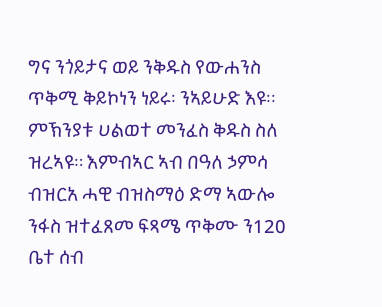ግና ንጎይታና ወይ ንቅዱስ የውሐንስ ጥቅሚ ቅይኮነን ነይሩ፡ ንኣይሁድ እዩ፡፡ ምኽንያቱ ሀልወተ መንፈስ ቅዱስ ስለ ዝረኣዩ። እምብኣር ኣብ በዓለ ኃምሳ ብዝርአ ሓዊ ብዝስማዕ ድማ ኣውሎ ንፋስ ዝተፈጸመ ፍጻሜ ጥቅሙ ን120 ቤተ ሰብ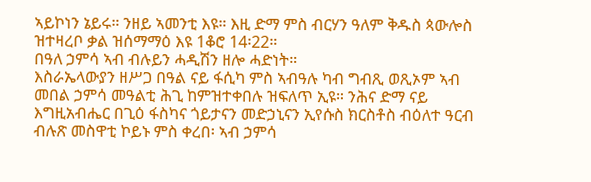ኣይኮነን ኔይሩ። ንዘይ ኣመንቲ እዩ። እዚ ድማ ምስ ብርሃን ዓለም ቅዱስ ጳውሎስ ዝተዛረቦ ቃል ዝሰማማዕ እዩ 1ቆሮ 14፡22።
በዓለ ኃምሳ ኣብ ብሉይን ሓዲሽን ዘሎ ሓድነት።
እስራኤላውያን ዘሥጋ በዓል ናይ ፋሲካ ምስ ኣብዓሉ ካብ ግብጺ ወጺኦም ኣብ መበል ኃምሳ መዓልቲ ሕጊ ከምዝተቀበሉ ዝፍለጥ ኢዩ። ንሕና ድማ ናይ እግዚአብሔር በጊዕ ፋስካና ጎይታናን መድኃኒናን ኢየሱስ ክርስቶስ ብዕለተ ዓርብ ብሉጽ መስዋቲ ኮይኑ ምስ ቀረበ፡ ኣብ ኃምሳ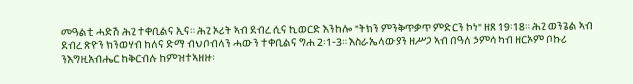መዓልቲ ሓድሽ ሕጊ ተቀቢልና ኢና። ሕጊ ኦሪት ኣብ ደብረ ሲና ኪወርድ እንከሎ "ትክን ምንቅጥቃጥ ምድርን ኮነ" ዘጸ 19፡18። ሕጊ ወንጌል ኣብ ደብረ ጽዮን ክንወሃብ ከለና ድማ ብህቦብላን ሓውን ተቀቢልና ግሐ 2፡1-3። እስራኤላውያን ዘሥጋ ኣብ በዓለ ኃምሳ ካብ ዘርኦም ቦኩሪ ንእግዚአብሔር ከቅርብሉ ከምዝተኣዘዙ፡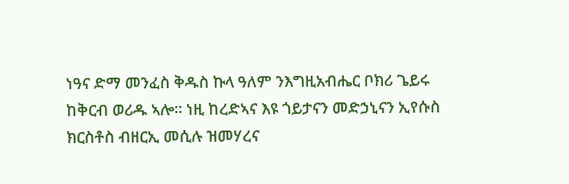ነዓና ድማ መንፈስ ቅዱስ ኩላ ዓለም ንእግዚአብሔር ቦክሪ ጌይሩ ከቅርብ ወሪዱ ኣሎ። ነዚ ከረድኣና እዩ ጎይታናን መድኃኒናን ኢየሱስ ክርስቶስ ብዘርኢ መሲሉ ዝመሃረና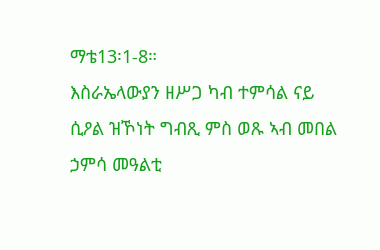ማቴ13፡1-8።
እስራኤላውያን ዘሥጋ ካብ ተምሳል ናይ ሲዖል ዝኾነት ግብጺ ምስ ወጹ ኣብ መበል ኃምሳ መዓልቲ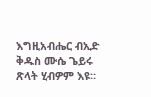እግዚአብሔር ብኢድ ቅዱስ ሙሴ ጌይሩ ጽላት ሂብዎም እዩ።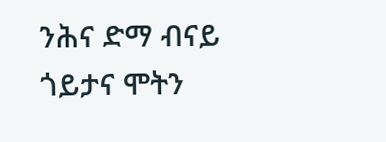ንሕና ድማ ብናይ ጎይታና ሞትን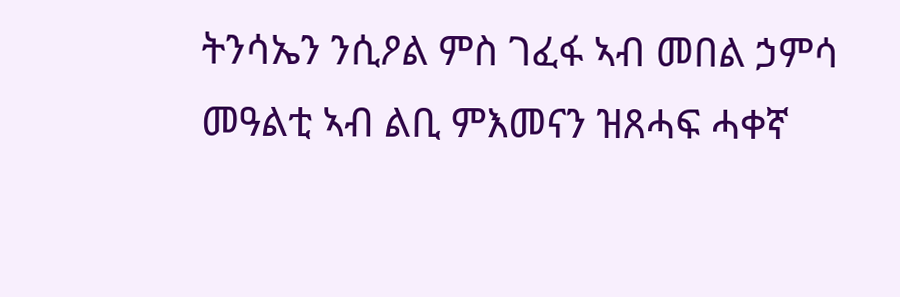ትንሳኤን ንሲዖል ምስ ገፈፋ ኣብ መበል ኃምሳ መዓልቲ ኣብ ልቢ ምእመናን ዝጸሓፍ ሓቀኛ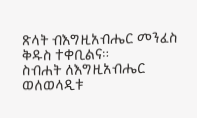ጽላት ብእግዚአብሔር መንፈስ ቅዱስ ተቀቢልና።
ስብሐት ለእግዚአብሔር
ወለወላዲቱ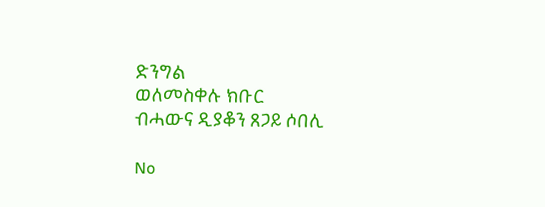ድንግል
ወለመስቀሉ ክቡር
ብሓውና ዲያቆን ጸጋይ ሶበሊ

No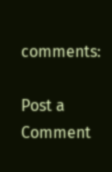comments:

Post a Comment